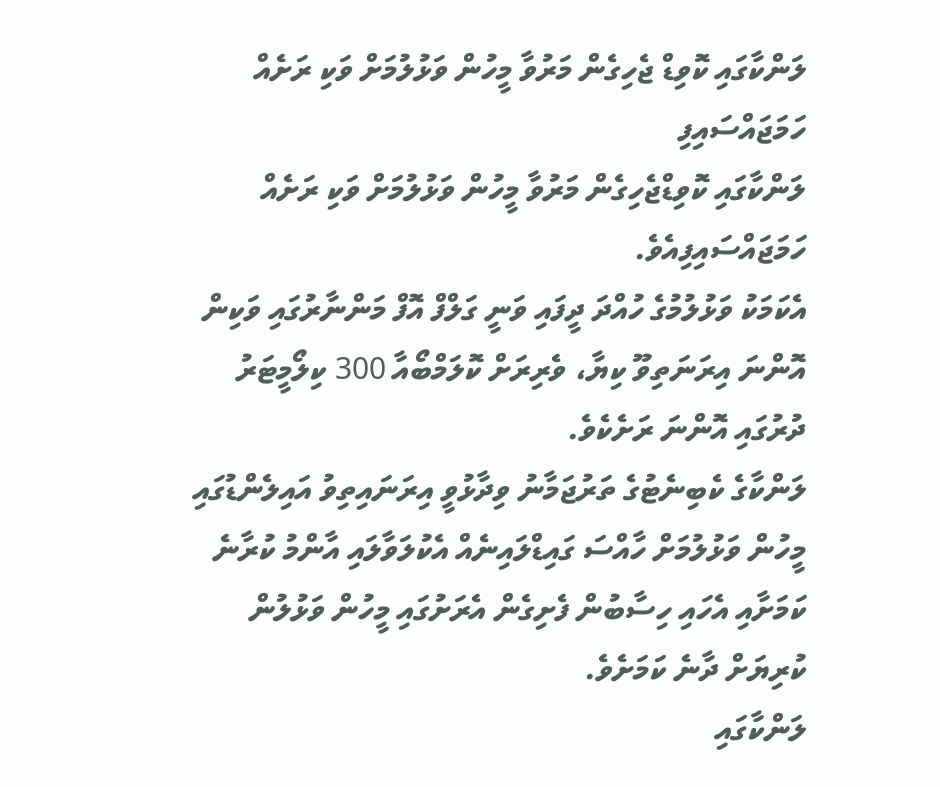ލަންކާގައި ކޮވިޑް ޖެހިގެން މަރުވާ މީހުން ވަޅުލުމަށް ވަކި ރަށެއް ހަމަޖައްސައިފި
ލަންކާގައި ކޮވިޑްޖެހިގެން މަރުވާ މީހުން ވަޅުލުމަށް ވަކި ރަށެއް ހަމަޖައްސައިފިއެވެ.
އެކަމަކު ވަޅުލުމުގެ ހުއްދަ ދީފައި ވަނީ ގަލްފް އޮފް މަންނާރުގައި ވަކިން އޮންނަ އިރަނަތިވޫ ކިޔާ، ވެރިރަށް ކޮލަމްބޯއާ 300 ކިލޯމީޓަރު ދުރުގައި އޮންނަ ރަށެކެވެ.
ލަންކާގެ ކެބިނެޓުގެ ތަރުޖަމާނު ވިދާޅުވީ އިރަނައިތިވު އައިލެންޑުގައި މީހުން ވަޅުލުމަށް ހާއްސަ ގައިޑްލައިނެއް އެކުލަވާލައި އާންމު ކުރާނެ ކަމަށާއި އެހައި ހިސާބުން ފެށިގެން އެރަށުގައި މީހުން ވަޅުލުން ކުރިޔަށް ދާނެ ކަމަށެވެ.
ލަންކާގައި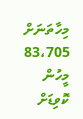މިހާތަނަށް 83،705 މީހުން ކޮވިޑަށް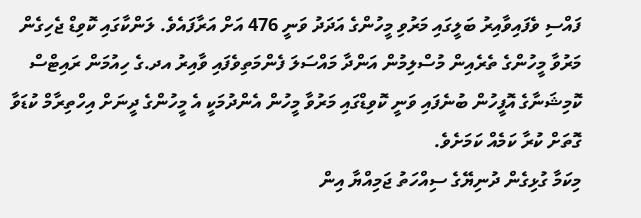ފައްސި ވެފައިވާއިރު ބަލީގައި މަރުވި މީހުންގެ އަދަދު ވަނީ 476 އަށް އަރާފައެވެ. ލަންކާގައި ކޮވިޑް ޖެހިގެން މަރުވާ މީހުންގެ ތެރެއިން މުސްލިމުން އަންދާ މައްސަލަ ފެންމަތިވެފައި ވާއިރު އދ.ގެ ހިއުމަން ރައިޓްސް ކޮމިޝަނާގެ އޮފީހުން ބުނެފައި ވަނީ ކޮވިޑްގައި މަރުވާ މީހުން އެންދުމަކީ އެ މީހުންގެ ދީނަށް އިހްތިރާމް ކުޑަވާ ގޮތަށް ކުރާ ކަމެއް ކަމަށެވެ.
މިކަމާ ގުޅިގެން ދުނިޔޭގެ ސިއްހަތު ޖަމިއްޔާ އިން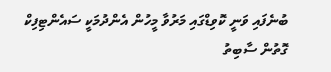ބުނެފައި ވަނީ ކޮވިޑްގައި މަރުވާ މީހުން އެންދުމަކީ ސައެންޓިފިކް ގޮތުން ސާބިތު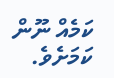ކަމެއް ނޫން ކަމަށެވެ.